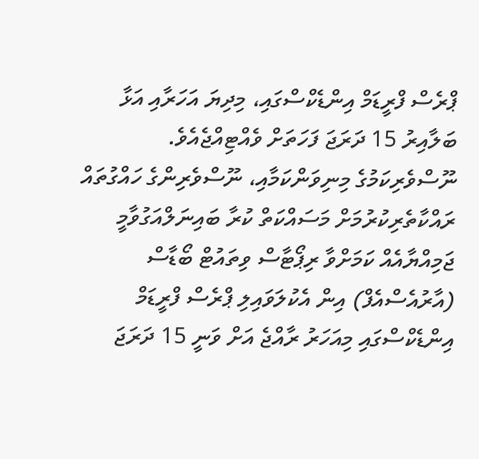ޕްރެސް ފްރީޑަމް އިންޑެކްސްގައި، މިދިޔަ އަހަރާއި އަޅާ ބަލާއިރު 15 ދަރަޖަ ފަހަތަށް ވެއްޓިއްޖެއެވެ.
ނޫސްވެރިކަމުގެ މިނިވަންކަމާއި، ނޫސްވެރިންގެ ހައްގުތައް ރައްކާތެރިކުރުމަށް މަސައްކަތް ކުރާ ބައިނަލްއަގުވާމީ ޖަމިއްޔާއެއް ކަމަށްވާ ރިޕޯޓާސް ވިތައުޓް ބޯޑާސް (އާރުއެސްއެފް) އިން އެކުލަވައިލި ޕްރެސް ފްރީޑަމް އިންޑެކްސްގައި މިއަހަރު ރާއްޖެ އަށް ވަނީ 15 ދަރަޖަ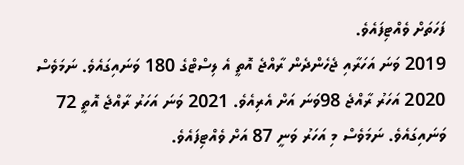ފަހަތަށް ވެއްޓިފައެވެ.
2019 ވަނަ އަހަރާއި ޖެހެންދެން ރާއްޖެ އޮތީ އެ ލިސްޓްގެ 180 ވަނައިގައެވެ. ނަމަވެސް 2020 އަހަރު ރާއްޖެ 98ވަނަ އަށް އެރިއެވެ. 2021 ވަނަ އަހަރު ރާއްޖެ އޮތީ 72 ވަނައިގައެވެ. ނަމަވެސް މި އަހަރު ވަނީ 87 އަށް ވެއްޓިފައެވެ.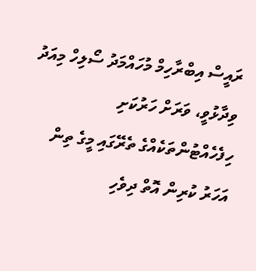ރައީސް އިބްރާހިމް މުހައްމަދު ސޯލިހް މިއަދު ވިދާޅުވީ، ވަރަށް ހަރުކަށި ހިފެހެއްޓުންތަކެއްގެ ތެރޭގައި މީގެ ތިން އަހަރު ކުރިން އޮތް ދިވެހި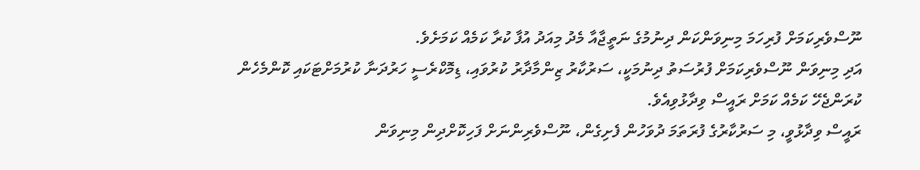ނޫސްވެރިކަމަށް ފުރިހަމަ މިނިވަންކަން ދިނުމުގެ ނަތީޖާއާ މެދު މިއަދު އުފާ ކުރާ ކަމެއް ކަމަށެވެ.
އަދި މިނިވަން ނޫސްވެރިކަމަށް ފުރުސަތު ދިނުމަކީ، ސަރުކާރު ޒިންމާދާރު ކުރުވައި، ޑިމޮކްރެސީ ހަރުދަނާ ކުރުމަށްޓަކައި ކޮންމެހެން ކުރަންޖެހޭ ކަމެއް ކަމަށް ރައީސް ވިދާޅުވިއެވެ.
ރައީސް ވިދާޅުވީ، މި ސަރުކާރުގެ ފުރަތަމަ ދުވަހުން ފެށިގެން، ނޫސްވެރިންނަށް ފަހިކޮށްދިން މިނިވަން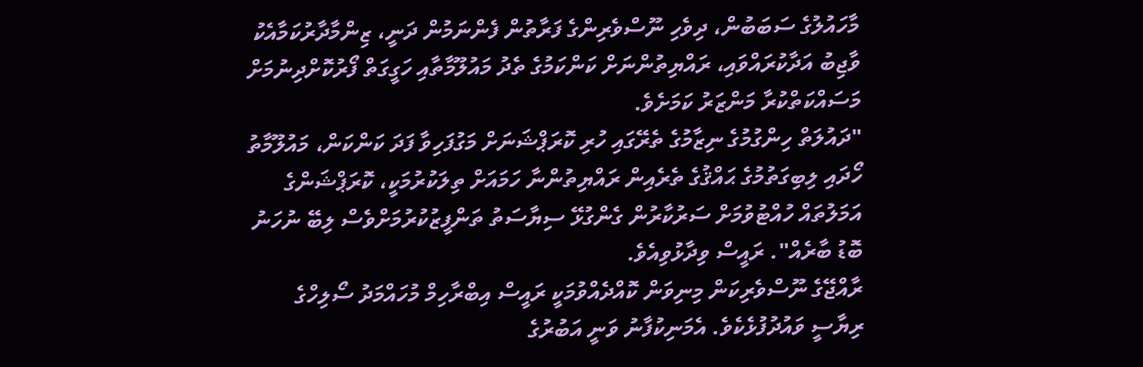މާހައުލުގެ ސަބަބުން، ދިވެހި ނޫސްވެރިންގެ ފަރާތުން ފެންނަމުން ދަނީ، ޒިންމާދާރުކަމާއެކު ވާޖިބު އަދާކުރައްވައި، ރައްޔިތުންނަށް ކަންކަމުގެ ތެދު މައުލޫމާތާއި ހަގީގަތް ފޯރުކޮށްދިނުމަށް މަސައްކަތްކުރާ މަންޒަރު ކަމަށެވެ.
"ދައުލަތް ހިންގުމުގެ ނިޒާމުގެ ތެރޭގައި ހުރި ކޮރަޕްޝަނަށް މަގުފަހިވާ ފަދަ ކަންކަން، މައުލޫމާތު ހޯދައި ލިބިގަތުމުގެ ޙައްޤުގެ ތެރެއިން ރައްޔިތުންނާ ހަމައަށް ތިލަކުރުމަކީ، ކޮރަޕްޝަންގެ އަމަލުތައް ހުއްޓުވުމަށް ސަރުކާރުން ގެންގުޅޭ ސިޔާސަތު ތަންފީޒުކުރުމަށްވެސް ލިބޭ ނުހަނު ބޮޑު ބާރެއް". ރައީސް ވިދާޅުވިއެވެ.
ރާއްޖޭގެ ނޫސްވެރިކަން މިނިވަން ކޮއްދެއްވުމަކީ ރައީސް އިބްރާހިމް މުހައްމަދު ސޯލިހްގެ ރިޔާސީ ވައުދުފުޅެކެވެ. އެމަނިކުފާނު ވަނީ އަބުރުގެ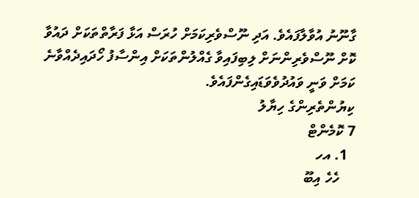ގާނޫނު އުވާލާފައެވެ. އަދި ނޫސްވެރިކަމަށް ހުރަސް އަޅާ ފަރާތްތަކަށް ދައުވާ ކޮށް ނޫސްވެރިންނަށް ލިބިފައިވާ ގެއްލުންތަކަށް އިންސާފު ހޯދައިދެއްވާނެ ކަމަށް ވަނީ ވައުދުވެވަޑައިގެންފައެވެ.
ކިޔުންތެރިންގެ ހިޔާލު
7 ކޮމެންޓް
  1. އހ
    ހެހެ އިބޫ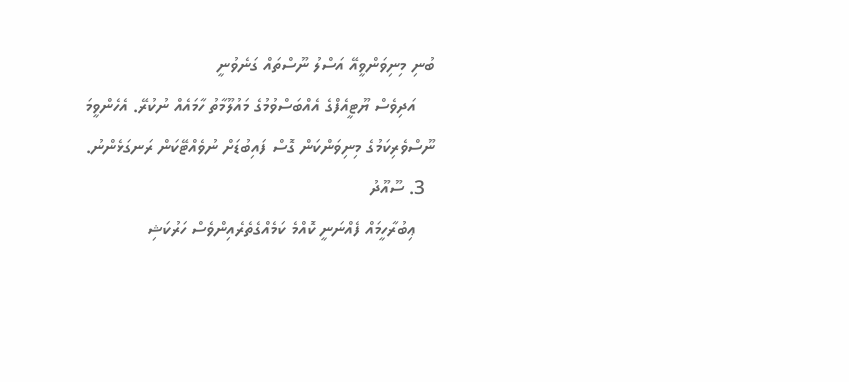ބުނި މިނިވަންވީއޭ އަސްލު ނޫސްތައް ގަނެވުނީ
    އަދިވެސް ޔޫޓީއެފްގެ އެއްބަސްވުމުގެ މައުލޫމާތު ހާމައެއް ނުކުރޭ. އެހެންވީމަ ނޫސްވެރިކަމުގެ މިނިވަންކަން ގޮސް ފައިބުޑަށް ނުވެއްޓޭކަން ރަނގަޅެންނު.
  3. ސޫއޫދު
    ޢިބުރާހީމައް ފެއްނަނީ ކޮއްމެ ކަމެއްގެތެރެއިންވެސް ހަރުކަޝި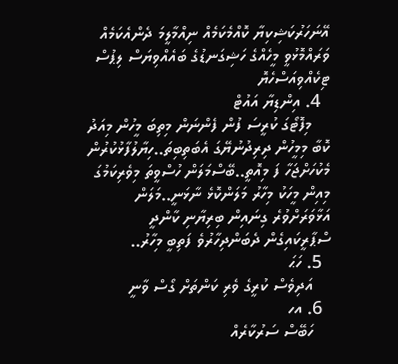އޭނަހަރުކަޝިކިޔާ ކޮއްމެކަމެއް ނިއްމާލީމަ ދެންއެކަމެއް ވަރައްމޮޅުވީ މީހެއްގެ ހަޝިގަނޑުގެ ބައެއްވިޔަސް ލިޕުސް ޓިކެއްވިއަސްހެޔޮ
  4. އިންޑިޔާ އައުޓް
    މިފޮޓޯގަ ކުރީސަ ފުން ފެންނަން މިތިބަ މީހުން މިއަދު ކޮބާ މިމީހުން ދިރިދުނުޔޭގަ އެބަތިބިތަ..ހިޔާލުފާޅުކުރުން މެކުހަށްޖަހާ ފަ މިއޮތީ..ބޭސްމަލަން ހުސްވީތަ މިވެރިކަމުގަ މިއިން މީހަކު މިހާރު މަލަންކޮޅެ ނާޅަނީ..މަލަން އަޅާވަރަށްވުރެ ގިނައިން ބިރިޔާނި ކާންދީ ސްޕާރީކައިގެން ދެބަންދިހާރުވެ ފަތިބީ މިހާރު..
  5. ހަޙަ
    އަދިވެސް ކުރީގެ ވެރި ކަންތަށް ގޯސް ވާނީ
  6. އހ
    ހަބޭސް ސަރުކާރެއް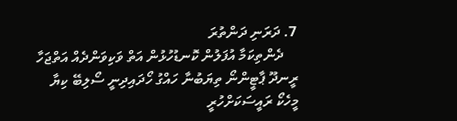7. ދަރަނި ދަންތުރަ
    ދެންތިކަމާ އުފަލުން ކޮނޑުހުޅުން އަތް ވަކިވަންދެއް އަތްޖަހާ ރީނދޫ ޕާޓީންނޯ ތިޔަބުނާ ހައްގު ހޯދައިދިނީ ސޯލިބޭ ކިޔާ މީހެކޯ ރައީސަކަށްހުރީ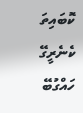ކޮބައިތަ ކެނެރީގޭ ހައްގުބޭ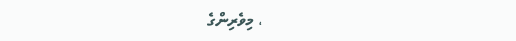، މިވެރިންގެ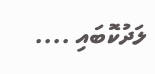ލަދުކޮބައި ....